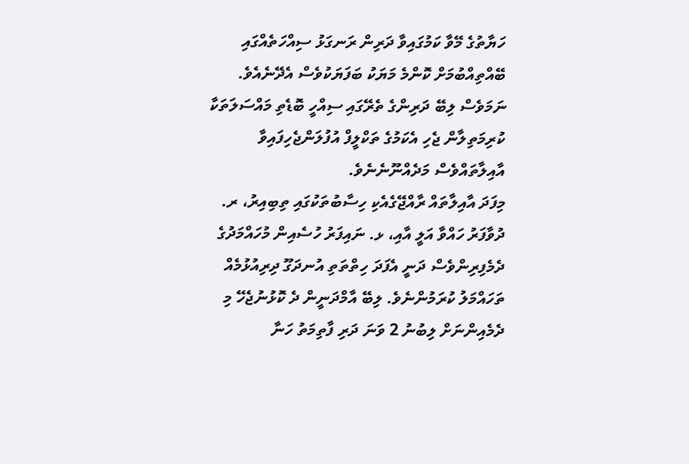ހަޔާތުގެ މޭވާ ކަމުގައިވާ ދަރިން ރަނގަޅު ސިއްހަތެއްގައި ބޭއްތިއްބުމަށް ކޮންމެ މަޔަކު ބަފަޔަކުވެސް އެދޭނެއެވެ. ނަމަވެސް ލިބޭ ދަރިންގެ ތެރޭގައި ސިއްހީ ބޮޑެތި މައްސަލަތަކާ ކުރިމަތިލާން ޖެހި އެކަމުގެ ތަކްލީފް އުފުލަންޖެހިފައިވާ އާއިލާތައްވެސް މަދެއްނޫނެނެވެ.
މިފަދަ އާއިލާތައް ރާއްޖޭގެއެކި ހިސާބުތަކުގައި ތިބިއިރު، ރ. ދުވާފަރު ހައްވާ އަލީ އާއި، ޅ. ނައިފަރު ހުސެއިން މުހައްމަދުގެ ދެމެފިރިންވެސް ދަނީ އެފަދަ ހިތްތަތި އުނދަގޫ ދިރިއުޅުމެއް ތަހައްމަލު ކުރަމުންނެވެ. ލިބޭ އާމްދަނީން ދެ ކޮޅުނުޖެހޭ މި ދެމެއިންނަށް ލިބުނު 2 ވަނަ ދަރި ފާތިމަތު ހަނާ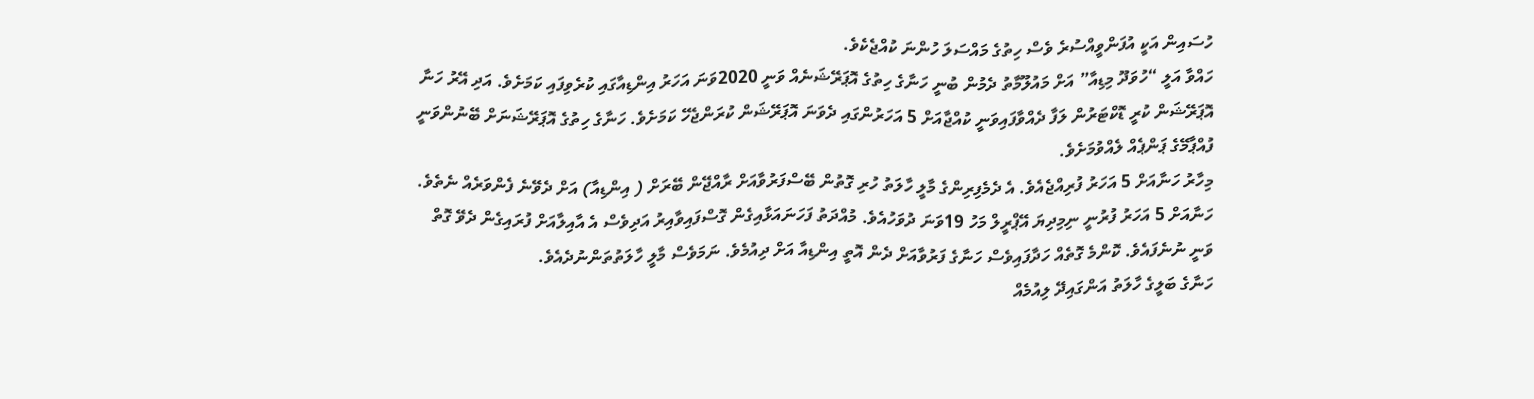ހުސައިން އަކީ އުފަންވީއްސުރެ ވެސް ހިތުގެ މައްސަލަ ހުންނަ ކުއްޖެކެވެ.
ހައްވާ އަލީ “ހުވަދޫ މިޑިއާ” އަށް މައުލޫމާތު ދެމުން ބުނީ ހަނާގެ ހިތުގެ އޮޕަރޭޝަނެއް ވަނީ 2020ވަނަ އަހަރު އިންޑިއާގައި ކުރެވިފައި ކަމަށެވެ. އަދި އޭރު ހަނާ އޮޕަރޭޝަން ކުރީ ޑޮކްޓަރުން ލަފާ ދެއްވާފައިވަނީ ކުއްޖާއަށް 5 އަހަރުންގައި ދެވަނަ އޮޕަރޭޝަން ކުރަންޖެހޭ ކަމަށެވެ. ހަނާގެ ހިތުގެ އޮޕަރޭޝަނަށް ބޭނުންވަނީ ފުއްޕާމޭގެ ޕަންޕެއް ލެއްވުމަށެވެ.
މިހާރު ހަނާއަށް 5 އަހަރު ފުރިއްޖެއެވެ. އެ ދެމެފިރިންގެ މާލީ ހާލަތު ހުރި ގޮތުން ބޭސްފަރުވާއަށް ރާއްޖޭން ބޭރަށް ( އިންޑިއާ) އަށް ދެވޭނެ ފެންވަރެއް ނެތެވެ. ހަނާއަށް 5 އަހަރު ފުރުނީ ނިމިދިޔަ އޭޕްރީލް މަހު 19ވަނަ ދުވަހުއެވެ. މުއްދަތު ފަހަނައަޅާއިގެން ގޮސްފައިވާއިރު އަދިވެސް އެ އާއިލާއަށް ފުރައިގެން ދެވޭ ގޮތް ވަނީ ނުނެފައެވެ. ކޮންމެ ގޮތެއް ހަދާފައިވެސް ހަނާގެ ފަރުވާއަށް ދެން އޮތީ އިންޑިއާ އަށް ދިއުމެވެ. ނަމަވެސް މާލީ ހާލަތުތަންނުދެއެވެ.
ހަނާގެ ބަލީގެ ހާލަތު އަންގައިދޭ ލިއުމެއް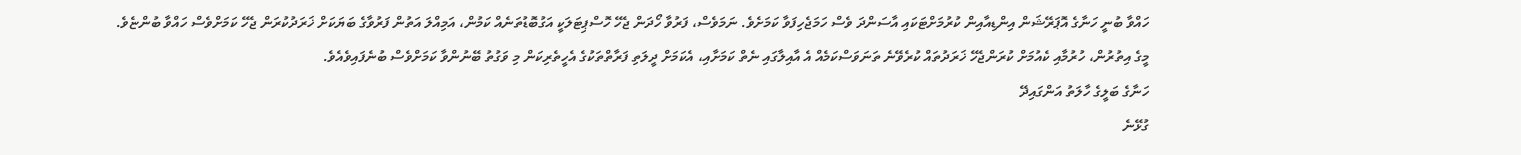ހައްވާ ބުނީ ހަނާގެ އޮޕަރޭޝަން އިންޑިއާއިން ކުރުމަށްޓަކައި އާސަންދަ ވެސް ހަމަޖެހިފަވާ ކަމަށެވެ. ނަމަވެސް، ފަރުވާ ހޯދަން ޖެހޭ ހޮސްޕިޓަލަކީ އަގުބޮޑުތަނެއް ކަމުން، އަމިއްލަ އަތުން ފަރުވާގެ ބަޔަކަށް ޚަރަދުކުރަން ޖެހޭ ކަމަށްވެސް ހައްވާ ބުންޏެވެ.
މީގެ އިތުރުން، ހުރުމާއި ކެއުމަށް ކުރަންޖެހޭ ޚަރަދުތައް ކުރެވޭނެ ތަނަވަސްކަމެއް އެ އާއިލާގައި ނެތް ކަމަށާއި، އެކަމަށް ދީލަތި ފަރާތްތަކުގެ އެހީތެރިކަން މި ވަގުތު ބޭނުންވާ ކަމަށްވެސް ބުނެފައިވެއެވެ.
ހަނާގެ ބަލީގެ ހާލަތު އަންގައިދޭ
ގުޅޭނެ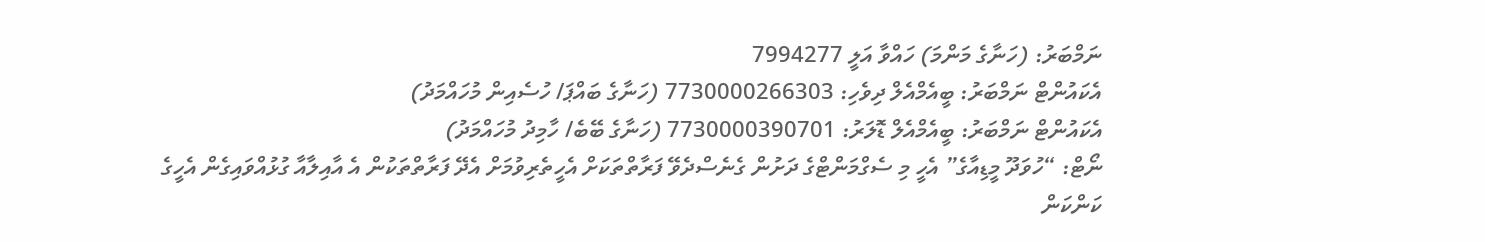ނަމްބަރު: (ހަނާގެ މަންމަ) ހައްވާ އަލީ 7994277
އެކައުންޓް ނަމްބަރު: ބީއެމްއެލް ދިވެހި: 7730000266303 (ހަނާގެ ބައްޕަ/ ހުސެއިން މުހައްމަދު)
އެކައުންޓް ނަމްބަރު: ބީއެމްއެލް ޑޮލަރު: 7730000390701 (ހަނާގެ ބޭބެ/ ހާމިދު މުހައްމަދު)
ނޯޓް: “ހުވަދޫ މީޑިއާގެ” އެހީ މި ސެގްމަންޓްގެ ދަށުން ގެނެސްދެވޭ ފަރާތްތަކަށް އެހީތެރިވުމަށް އެދޭ ފަރާތްތަކުން އެ އާއިލާއާ ގުޅުއްވައިގެން އެހީގެ ކަންކަން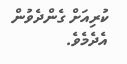ކުރިއަށް ގެންދެވުން އެދެމެވެ.